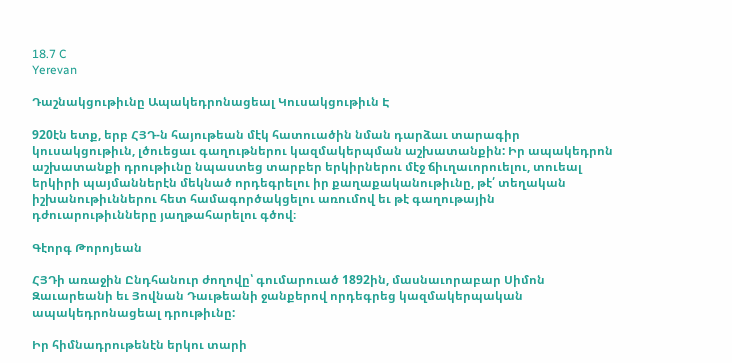18.7 C
Yerevan

Դաշնակցութիւնը Ապակեդրոնացեալ Կուսակցութիւն Է

920էն ետք, երբ ՀՅԴ‑ն հայութեան մէկ հատուածին նման դարձաւ տարագիր կուսակցութիւն, լծուեցաւ գաղութներու կազմակերպման աշխատանքին: Իր ապակեդրոն աշխատանքի դրութիւնը նպաստեց տարբեր երկիրներու մէջ ճիւղաւորուելու, տուեալ երկիրի պայմաններէն մեկնած որդեգրելու իր քաղաքականութիւնը, թէ՛ տեղական իշխանութիւններու հետ համագործակցելու առումով եւ թէ գաղութային դժուարութիւնները յաղթահարելու գծով։

Գէորգ Թորոյեան

ՀՅԴի առաջին Ընդհանուր ժողովը՝ գումարուած 1892ին, մասնաւորաբար Սիմոն Զաւարեանի եւ Յովնան Դաւթեանի ջանքերով որդեգրեց կազմակերպական ապակեդրոնացեալ դրութիւնը:

Իր հիմնադրութենէն երկու տարի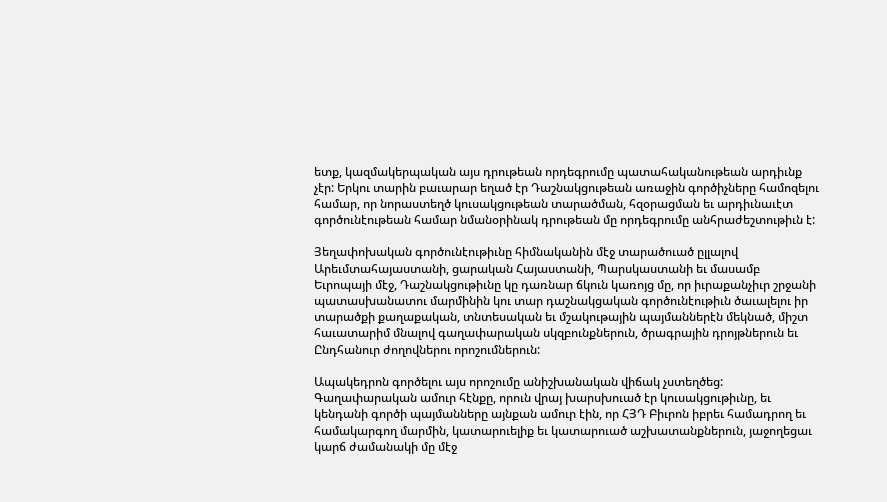ետք, կազմակերպական այս դրութեան որդեգրումը պատահականութեան արդիւնք չէր: Երկու տարին բաւարար եղած էր Դաշնակցութեան առաջին գործիչները համոզելու համար, որ նորաստեղծ կուսակցութեան տարածման, հզօրացման եւ արդիւնաւէտ գործունէութեան համար նմանօրինակ դրութեան մը որդեգրումը անհրաժեշտութիւն է:

Յեղափոխական գործունէութիւնը հիմնականին մէջ տարածուած ըլլալով Արեւմտահայաստանի, ցարական Հայաստանի, Պարսկաստանի եւ մասամբ Եւրոպայի մէջ, Դաշնակցութիւնը կը դառնար ճկուն կառոյց մը, որ իւրաքանչիւր շրջանի պատասխանատու մարմինին կու տար դաշնակցական գործունէութիւն ծաւալելու իր տարածքի քաղաքական, տնտեսական եւ մշակութային պայմաններէն մեկնած, միշտ հաւատարիմ մնալով գաղափարական սկզբունքներուն, ծրագրային դրոյթներուն եւ Ընդհանուր ժողովներու որոշումներուն:

Ապակեդրոն գործելու այս որոշումը անիշխանական վիճակ չստեղծեց: Գաղափարական ամուր հէնքը, որուն վրայ խարսխուած էր կուսակցութիւնը, եւ կենդանի գործի պայմանները այնքան ամուր էին, որ ՀՅԴ Բիւրոն իբրեւ համադրող եւ համակարգող մարմին, կատարուելիք եւ կատարուած աշխատանքներուն, յաջողեցաւ կարճ ժամանակի մը մէջ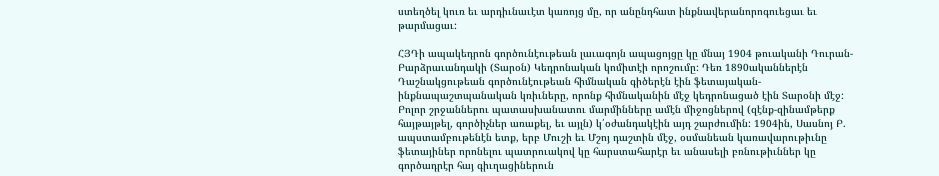ստեղծել կուռ եւ արդիւնաւէտ կառոյց մը, որ անընդհատ ինքնավերանորոգուեցաւ եւ թարմացաւ:

ՀՅԴի ապակեդրոն գործունէութեան լաւագոյն ապացոյցը կը մնայ 1904 թուականի Դուրան-Բարձրաւանդակի (Տարօն) Կեդրոնական կոմիտէի որոշումը: Դեռ 1890ականներէն Դաշնակցութեան գործունէութեան հիմնական գիծերէն էին ֆետայական-ինքնապաշտպանական կռիւները, որոնք հիմնականին մէջ կեդրոնացած էին Տարօնի մէջ: Բոլոր շրջաններու պատասխանատու մարմինները ամէն միջոցներով (զէնք-զինամթերք հայթայթել, գործիչներ առաքել, եւ այլն) կ՛օժանդակէին այդ շարժումին: 1904ին, Սասնոյ Բ. ապստամբութենէն ետք, երբ Մուշի եւ Մշոյ դաշտին մէջ, օսմանեան կառավարութիւնը ֆետայիներ որոնելու պատրուակով կը հարստահարէր եւ անասելի բռնութիւններ կը գործադրէր հայ գիւղացիներուն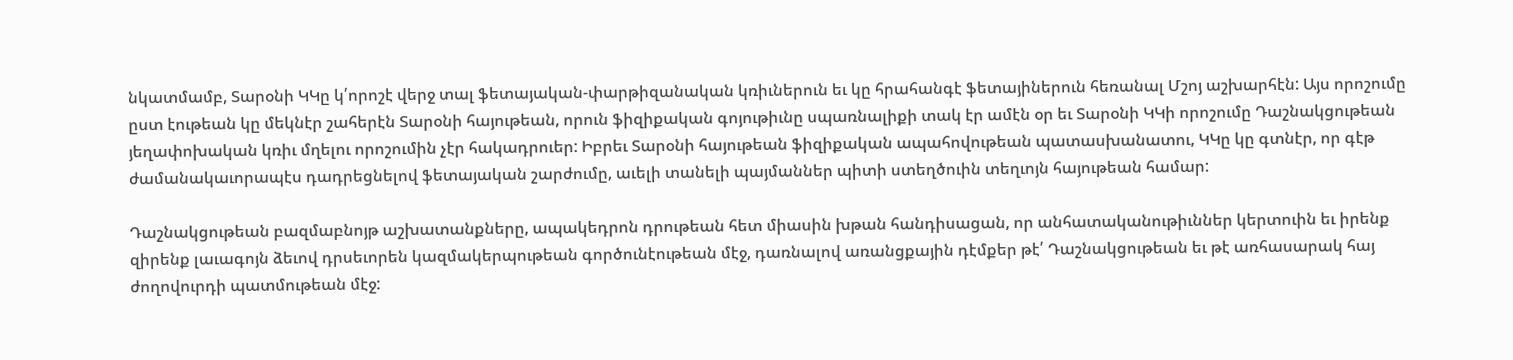նկատմամբ, Տարօնի ԿԿը կ՛որոշէ վերջ տալ ֆետայական-փարթիզանական կռիւներուն եւ կը հրահանգէ ֆետայիներուն հեռանալ Մշոյ աշխարհէն: Այս որոշումը ըստ էութեան կը մեկնէր շահերէն Տարօնի հայութեան, որուն ֆիզիքական գոյութիւնը սպառնալիքի տակ էր ամէն օր եւ Տարօնի ԿԿի որոշումը Դաշնակցութեան յեղափոխական կռիւ մղելու որոշումին չէր հակադրուեր: Իբրեւ Տարօնի հայութեան ֆիզիքական ապահովութեան պատասխանատու, ԿԿը կը գտնէր, որ գէթ ժամանակաւորապէս դադրեցնելով ֆետայական շարժումը, աւելի տանելի պայմաններ պիտի ստեղծուին տեղւոյն հայութեան համար:

Դաշնակցութեան բազմաբնոյթ աշխատանքները, ապակեդրոն դրութեան հետ միասին խթան հանդիսացան, որ անհատականութիւններ կերտուին եւ իրենք զիրենք լաւագոյն ձեւով դրսեւորեն կազմակերպութեան գործունէութեան մէջ, դառնալով առանցքային դէմքեր թէ՛ Դաշնակցութեան եւ թէ առհասարակ հայ ժողովուրդի պատմութեան մէջ: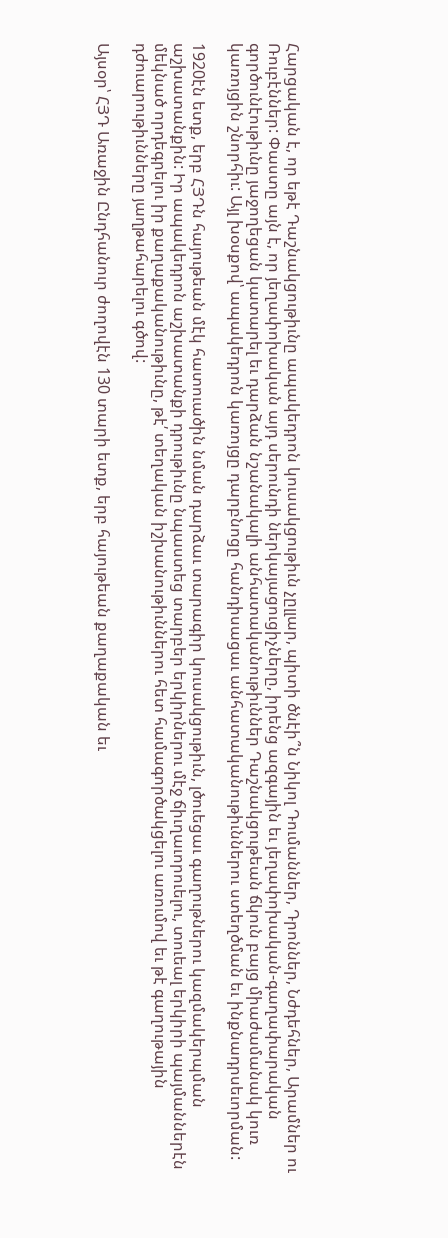Հարցական է, որ եթէ Դաշնակցութիւնը ապակեդրոն կուսակցութիւն չըլլար, պիտի ծնէի՞ն Նիկոլ Դումաններ, Դրոններ, Նժդեհներ, Արամներ ու Ռուբէններ: Փաստը այն է, որ յեղափոխական այդ սերունդի ներկայացուցիչները, իրենց ազգային եւ յեղափոխական-գաղափարական գործունէութիւնը յաջողեցան կատարել եւ դարձան նշանակալի անհատականութիւններ Դաշնակցութեան ճկուն բայց միաժամանակ կուռ կառոյցին շնորհիւ: Այլ խօսքով՝ ապակեդրոն կառոյցը դարբնոցը հանդիսացաւ անհատականութիւններու ստեղծման եւ ինքնադրսեւորման:

1920էն ետք, երբ ՀՅԴն հայութեան մէկ հատուածին նման դարձաւ տարագիր կուսակցութիւն, լծուեցաւ գաղութներու կազմակերպման աշխատանքին: Իր ապակեդրոն աշխատանքի դրութիւնը նպաստեց տարբեր երկիրներու մէջ ճիւղաւորուելու, տուեալ երկիրի պայմաններէն մեկնած որդեգրելու իր քաղաքականութիւնը, թէ՛ տեղական իշխանութիւններու հետ համագործակցելու առումով եւ թէ գաղութային դժուարութիւնները յաղթահարելու գծով:

Այսօր՝ ՀՅԴ Առաջին Ընդհանուր ժողովէն 130 տարի ետք, երբ հայութեան քաղաքական եւ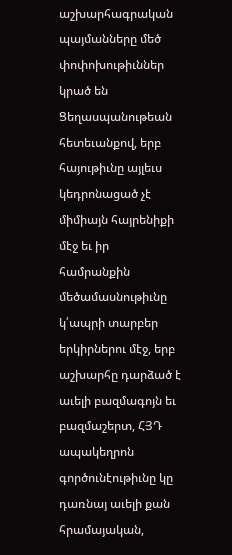աշխարհագրական պայմանները մեծ փոփոխութիւններ կրած են Ցեղասպանութեան հետեւանքով, երբ հայութիւնը այլեւս կեդրոնացած չէ միմիայն հայրենիքի մէջ եւ իր համրանքին մեծամասնութիւնը կ՛ապրի տարբեր երկիրներու մէջ, երբ աշխարհը դարձած է աւելի բազմագոյն եւ բազմաշերտ, ՀՅԴ ապակեղրոն գործունէութիւնը կը դառնայ աւելի քան հրամայական,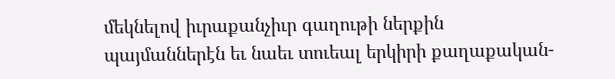մեկնելով իւրաքանչիւր գաղութի ներքին պայմաններէն եւ նաեւ տուեալ երկիրի քաղաքական-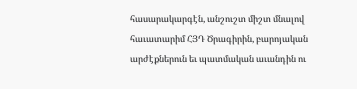հասարակարգէն, անշուշտ միշտ մնալով հաւատարիմ ՀՅԴ Ծրագիրին, բարոյական արժէքներուն եւ պատմական աւանդին ու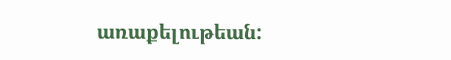առաքելութեան: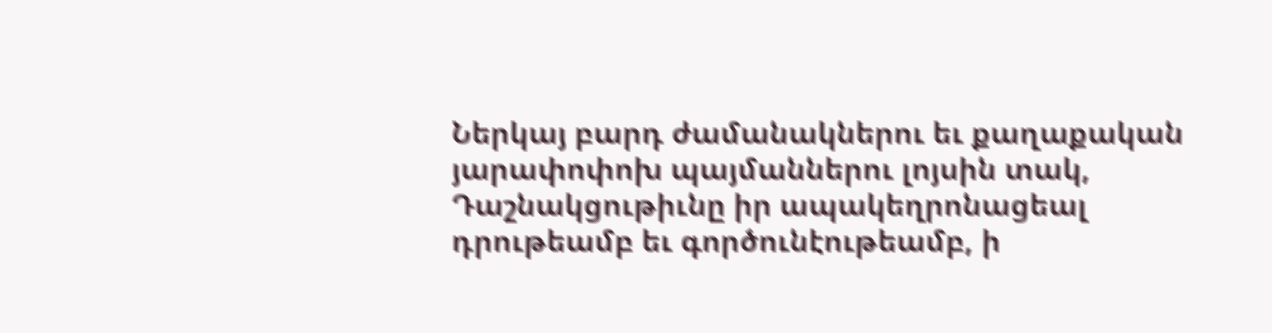Ներկայ բարդ ժամանակներու եւ քաղաքական յարափոփոխ պայմաններու լոյսին տակ, Դաշնակցութիւնը իր ապակեղրոնացեալ դրութեամբ եւ գործունէութեամբ, ի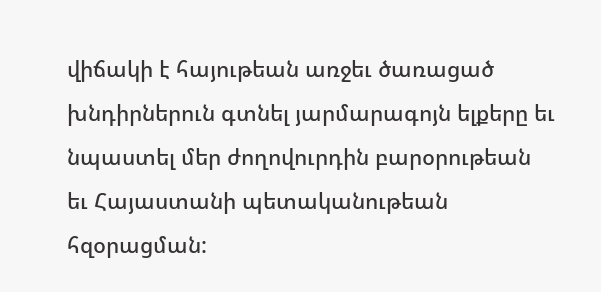վիճակի է հայութեան առջեւ ծառացած խնդիրներուն գտնել յարմարագոյն ելքերը եւ նպաստել մեր ժողովուրդին բարօրութեան եւ Հայաստանի պետականութեան հզօրացման: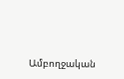Ամբողջական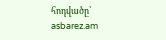հոդվածը՝ asbarez.am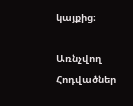կայքից։

Առնչվող Հոդվածներ